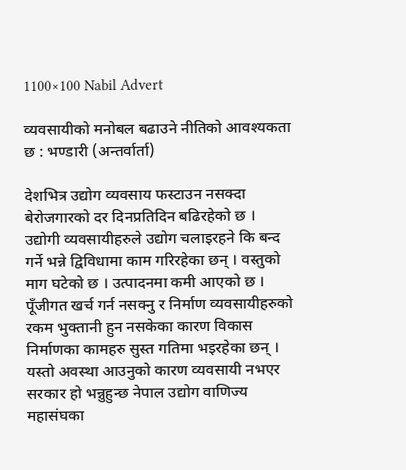1100×100 Nabil Advert

व्यवसायीको मनोबल बढाउने नीतिको आवश्यकता छ : भण्डारी (अन्तर्वार्ता)

देशभित्र उद्योग व्यवसाय फस्टाउन नसक्दा बेरोजगारको दर दिनप्रतिदिन बढिरहेको छ । उद्योगी व्यवसायीहरुले उद्योग चलाइरहने कि बन्द गर्ने भन्ने द्विविधामा काम गरिरहेका छन् । वस्तुको माग घटेको छ । उत्पादनमा कमी आएको छ । पूँजीगत खर्च गर्न नसक्नु र निर्माण व्यवसायीहरुको रकम भुक्तानी हुन नसकेका कारण विकास निर्माणका कामहरु सुस्त गतिमा भइरहेका छन् । यस्तो अवस्था आउनुको कारण व्यवसायी नभएर सरकार हो भन्नुहुन्छ नेपाल उद्योग वाणिज्य महासंघका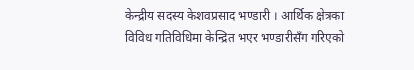केन्द्रीय सदस्य केशवप्रसाद भण्डारी । आर्थिक क्षेत्रका विविध गतिविधिमा केन्द्रित भएर भण्डारीसँग गरिएको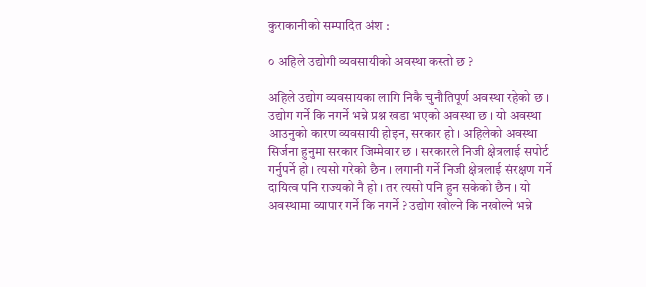कुराकानीको सम्पादित अंश :

० अहिले उद्योगी व्यवसायीको अवस्था कस्तो छ ?

अहिले उद्योग व्यवसायका लागि निकै चुनौतिपूर्ण अवस्था रहेको छ । उद्योग गर्ने कि नगर्ने भन्ने प्रश्न खडा भएको अवस्था छ । यो अवस्था आउनुको कारण व्यवसायी होइन, सरकार हो । अहिलेको अवस्था सिर्जना हुनुमा सरकार जिम्मेवार छ । सरकारले निजी क्षेत्रलाई सपोर्ट गर्नुपर्ने हो । त्यसो गरेको छैन । लगानी गर्ने निजी क्षेत्रलाई संरक्षण गर्ने दायित्व पनि राज्यको नै हो । तर त्यसो पनि हुन सकेको छैन । यो अवस्थामा व्यापार गर्ने कि नगर्ने ? उद्योग खोल्ने कि नखोल्ने भन्ने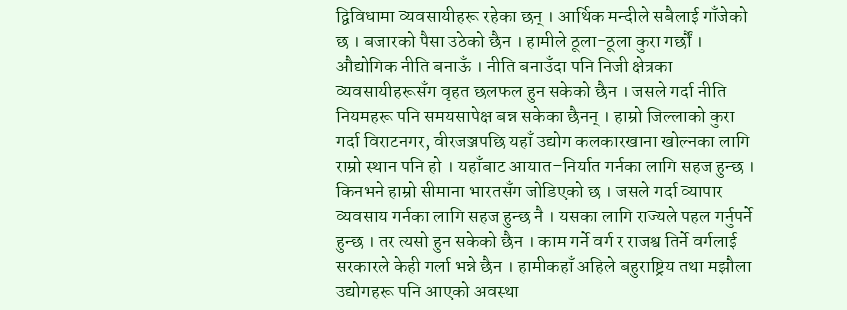द्विविधामा व्यवसायीहरू रहेका छन् । आर्थिक मन्दीले सबैलाई गाँजेको छ । बजारको पैसा उठेको छैन । हामीले ठूला-ठूला कुरा गर्छौं । औद्योगिक नीति बनाऊँ । नीति बनाउँदा पनि निजी क्षेत्रका व्यवसायीहरूसँग वृहत छलफल हुन सकेको छैन । जसले गर्दा नीति नियमहरू पनि समयसापेक्ष बन्न सकेका छैनन् । हाम्रो जिल्लाको कुरा गर्दा विराटनगर, वीरजञ्जपछि यहाँ उद्योग कलकारखाना खोल्नका लागि राम्रो स्थान पनि हो । यहाँबाट आयात–निर्यात गर्नका लागि सहज हुन्छ । किनभने हाम्रो सीमाना भारतसँग जोडिएको छ । जसले गर्दा व्यापार व्यवसाय गर्नका लागि सहज हुन्छ नै । यसका लागि राज्यले पहल गर्नुपर्ने हुन्छ । तर त्यसो हुन सकेको छैन । काम गर्ने वर्ग र राजश्व तिर्ने वर्गलाई सरकारले केही गर्ला भन्ने छैन । हामीकहाँ अहिले बहुराष्ट्रिय तथा मझौला उद्योगहरू पनि आएको अवस्था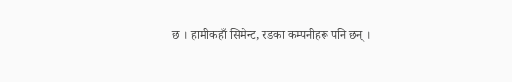छ । हामीकहाँ सिमेन्ट, रडका कम्पनीहरू पनि छन् ।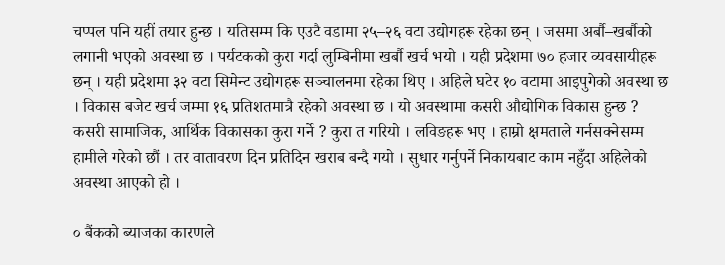चप्पल पनि यहीं तयार हुन्छ । यतिसम्म कि एउटै वडामा २५–२६ वटा उद्योगहरू रहेका छन् । जसमा अर्बौ–खर्बौको लगानी भएको अवस्था छ । पर्यटकको कुरा गर्दा लुम्बिनीमा खर्बौ खर्च भयो । यही प्रदेशमा ७० हजार व्यवसायीहरू छन् । यही प्रदेशमा ३२ वटा सिमेन्ट उद्योगहरू सञ्चालनमा रहेका थिए । अहिले घटेर १० वटामा आइपुगेको अवस्था छ । विकास बजेट खर्च जम्मा १६ प्रतिशतमात्रै रहेको अवस्था छ । यो अवस्थामा कसरी औद्योगिक विकास हुन्छ ? कसरी सामाजिक, आर्थिक विकासका कुरा गर्ने ? कुरा त गरियो । लविङहरू भए । हाम्रो क्षमताले गर्नसक्नेसम्म हामीले गरेको छौं । तर वातावरण दिन प्रतिदिन खराब बन्दै गयो । सुधार गर्नुपर्ने निकायबाट काम नहुँदा अहिलेको अवस्था आएको हो ।

० बैंकको ब्याजका कारणले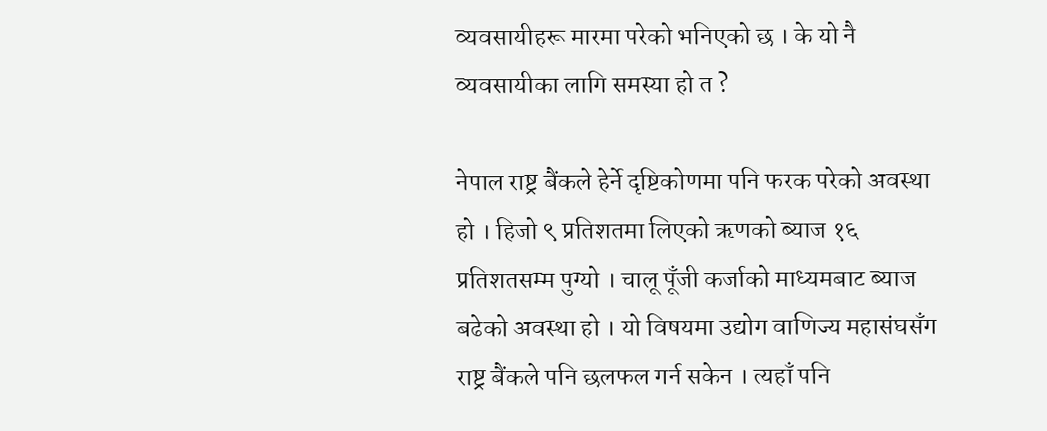व्यवसायीहरू मारमा परेको भनिएको छ । के यो नै व्यवसायीका लागि समस्या हो त ?

नेपाल राष्ट्र बैंकले हेर्ने दृष्टिकोणमा पनि फरक परेको अवस्था हो । हिजो ९ प्रतिशतमा लिएको ऋणको ब्याज १६ प्रतिशतसम्म पुग्यो । चालू पूँजी कर्जाको माध्यमबाट ब्याज बढेको अवस्था हो । यो विषयमा उद्योग वाणिज्य महासंघसँग राष्ट्र बैंकले पनि छलफल गर्न सकेन । त्यहाँ पनि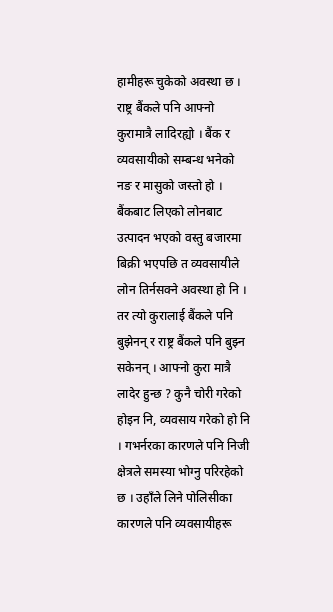हामीहरू चुकेको अवस्था छ । राष्ट्र बैंकले पनि आफ्नो कुरामात्रै लादिरह्यो । बैंक र व्यवसायीको सम्बन्ध भनेको नङ र मासुको जस्तो हो । बैंकबाट लिएको लोनबाट उत्पादन भएको वस्तु बजारमा बिक्री भएपछि त व्यवसायीले लोन तिर्नसक्ने अवस्था हो नि । तर त्यो कुरालाई बैंकले पनि बुझेनन् र राष्ट्र बैंकले पनि बुझ्न सकेनन् । आफ्नो कुरा मात्रै लादेर हुन्छ ? कुनै चोरी गरेको होइन नि, व्यवसाय गरेको हो नि । गभर्नरका कारणले पनि निजी क्षेत्रले समस्या भोग्नु परिरहेको छ । उहाँले लिने पोलिसीका कारणले पनि व्यवसायीहरू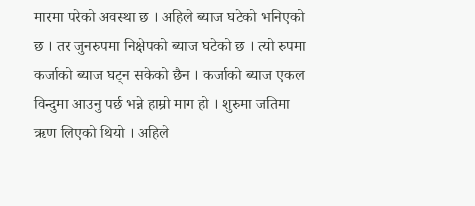मारमा परेको अवस्था छ । अहिले ब्याज घटेको भनिएको छ । तर जुनरुपमा निक्षेपको ब्याज घटेको छ । त्यो रुपमा कर्जाको ब्याज घट्न सकेको छैन । कर्जाको ब्याज एकल विन्दुमा आउनु पर्छ भन्ने हाम्रो माग हो । शुरुमा जतिमा ऋण लिएको थियो । अहिले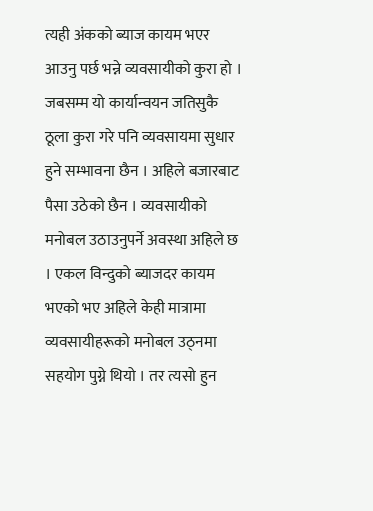त्यही अंकको ब्याज कायम भएर आउनु पर्छ भन्ने व्यवसायीको कुरा हो । जबसम्म यो कार्यान्वयन जतिसुकै ठूला कुरा गरे पनि व्यवसायमा सुधार हुने सम्भावना छैन । अहिले बजारबाट पैसा उठेको छैन । व्यवसायीको मनोबल उठाउनुपर्ने अवस्था अहिले छ । एकल विन्दुको ब्याजदर कायम भएको भए अहिले केही मात्रामा व्यवसायीहरूको मनोबल उठ्नमा सहयोग पुग्ने थियो । तर त्यसो हुन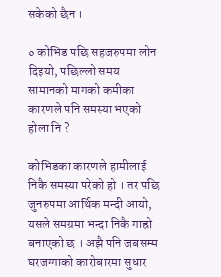सकेको छैन ।

० कोभिड पछि सहजरुपमा लोन दिइयो, पछिल्लो समय सामानको मागको कमीका कारणले पनि समस्या भएको होला नि ?

कोभिडका कारणले हामीलाई निकै समस्या परेको हो । तर पछि जुनरुपमा आर्थिक मन्दी आयो, यसले समग्रमा भन्दा निकै गाह्रो बनाएको छ । अझै पनि जबसम्म घरजग्गाको कारोबारमा सुधार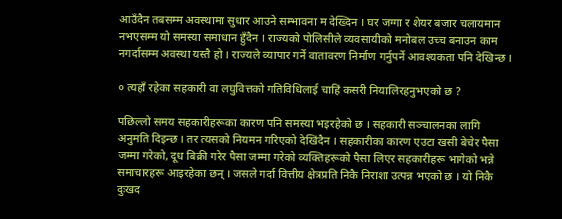आउँदैन तबसम्म अवस्थामा सुधार आउने सम्भावना म देख्दिन । घर जग्गा र शेयर बजार चलायमान नभएसम्म यो समस्या समाधान हुँदैन । राज्यको पोलिसीले व्यवसायीको मनोबल उच्च बनाउन काम नगर्दासम्म अवस्था यस्तै हो । राज्यले व्यापार गर्ने वातावरण निर्माण गर्नुपर्ने आवश्यकता पनि देखिन्छ ।

० त्यहाँ रहेका सहकारी वा लघुवित्तको गतिविधिलाई चाहिं कसरी नियालिरहनुभएको छ ?

पछिल्लो समय सहकारीहरूका कारण पनि समस्या भइरहेको छ । सहकारी सञ्चालनका लागि अनुमति दिइन्छ । तर त्यसको नियमन गरिएको देखिंदैन । सहकारीका कारण एउटा खसी बेचेर पैसा जम्मा गरेको, दूध बिक्री गरेर पैसा जम्मा गरेको व्यक्तिहरूको पैसा लिएर सहकारीहरू भागेको भन्ने समाचारहरू आइरहेका छन् । जसले गर्दा वित्तीय क्षेत्रप्रति निकै निराशा उत्पन्न भएको छ । यो निकै दुःखद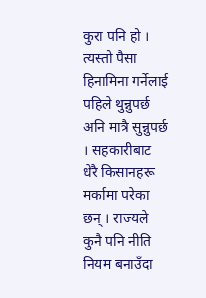कुरा पनि हो । त्यस्तो पैसा हिनामिना गर्नेलाई पहिले थुन्नुपर्छ अनि मात्रै सुन्नुपर्छ । सहकारीबाट धेरै किसानहरू मर्कामा परेका छन् । राज्यले कुनै पनि नीति नियम बनाउँदा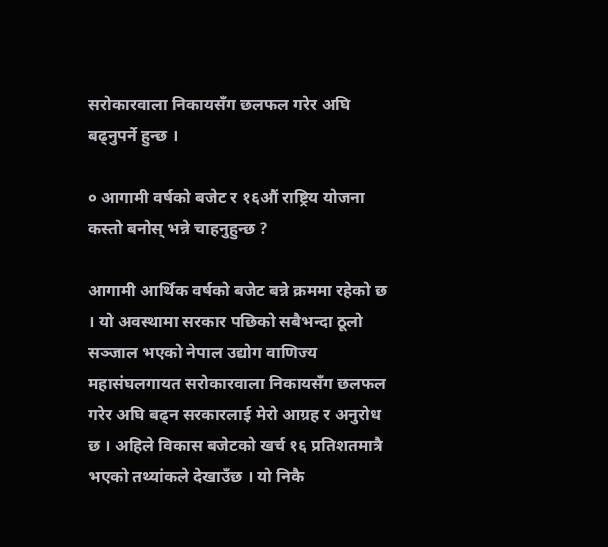सरोकारवाला निकायसँग छलफल गरेर अघि बढ्नुपर्ने हुन्छ ।

० आगामी वर्षको बजेट र १६औं राष्ट्रिय योजना कस्तो बनोस् भन्ने चाहनुहुन्छ ?

आगामी आर्थिक वर्षको बजेट बन्ने क्रममा रहेको छ । यो अवस्थामा सरकार पछिको सबैभन्दा ठूलो सञ्जाल भएको नेपाल उद्योग वाणिज्य महासंघलगायत सरोकारवाला निकायसँग छलफल गरेर अघि बढ्न सरकारलाई मेरो आग्रह र अनुरोध छ । अहिले विकास बजेटको खर्च १६ प्रतिशतमात्रै भएको तथ्यांकले देखाउँछ । यो निकै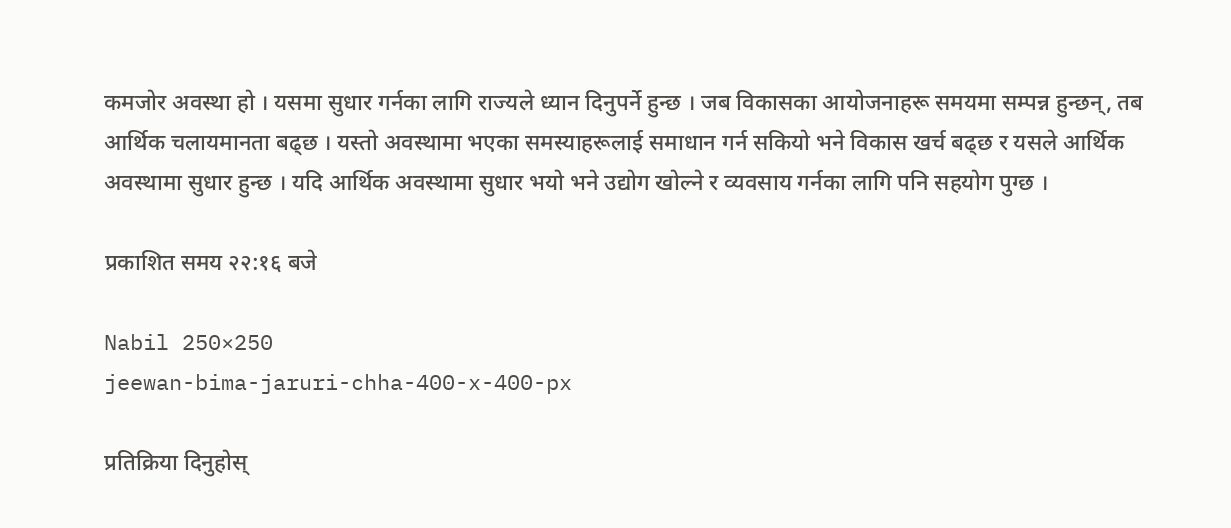कमजोर अवस्था हो । यसमा सुधार गर्नका लागि राज्यले ध्यान दिनुपर्ने हुन्छ । जब विकासका आयोजनाहरू समयमा सम्पन्न हुन्छन्, तब आर्थिक चलायमानता बढ्छ । यस्तो अवस्थामा भएका समस्याहरूलाई समाधान गर्न सकियो भने विकास खर्च बढ्छ र यसले आर्थिक अवस्थामा सुधार हुन्छ । यदि आर्थिक अवस्थामा सुधार भयो भने उद्योग खोल्ने र व्यवसाय गर्नका लागि पनि सहयोग पुग्छ ।

प्रकाशित समय २२:१६ बजे

Nabil 250×250
jeewan-bima-jaruri-chha-400-x-400-px

प्रतिक्रिया दिनुहोस्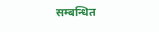सम्बन्धित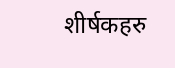शीर्षकहरु